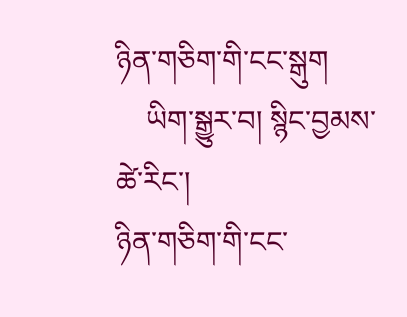ཉིན་གཅིག་གི་ངང་སྒུག
    ཡིག་སྒྱུར་བ། སྙིང་བྱམས་ཚེ་རིང་།
ཉིན་གཅིག་གི་ངང་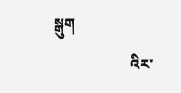སྒུག
                     འིར་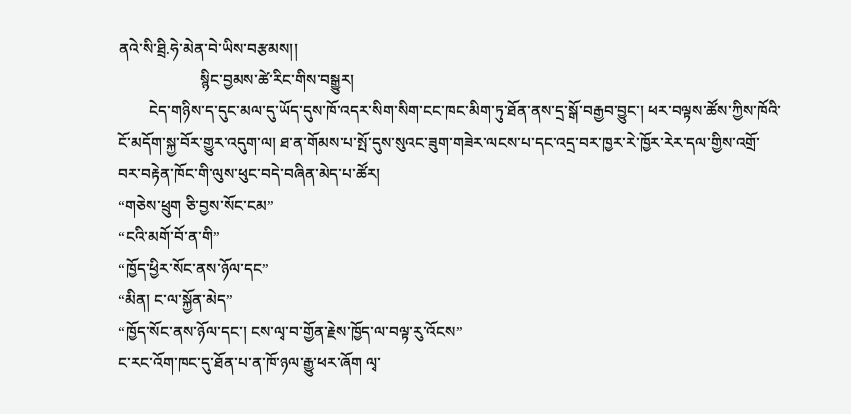ནའེ་སི་ཐྲི.ཧེ་མེན་བེ་ཡིས་བརྩམས།།
                     སྙིང་བྱམས་ཚེ་རིང་གིས་བསྒྱུར།
        ངེད་གཉིས་ད་དུང་མལ་དུ་ཡོད་དུས་ཁོ་འདར་སིག་སིག་ངང་ཁང་མིག་ཏུ་ཐོན་ནས་དྲ་སྒོ་བརྒྱབ་བྱུང་། ཕར་བལྟས་ཚོས་ཀྱིས་ཁོའི་ངོ་མདོག་སྐྱ་བོར་གྱུར་འདུག་ལ། ཐ་ན་གོམས་པ་སྤོ་དུས་སུའང་ཟུག་གཟེར་ལངས་པ་དང་འདྲ་བར་ཁྱར་རེ་ཁྱོར་རེར་དལ་གྱིས་འགྲོ་བར་བརྟེན་ཁོང་གི་ལུས་ཕུང་བདེ་བཞིན་མེད་པ་ཚོར།
“གཅེས་ཕྲུག ཅི་བྱས་སོང་ངམ”
“ངའི་མགོ་བོ་ན་གི”
“ཁྱོད་ཕྱིར་སོང་ནས་ཉོལ་དང”
“མིན། ང་ལ་སྐྱོན་མེད”
“ཁྱོད་སོང་ནས་ཉོལ་དང་། ངས་ལྭ་བ་གྱོན་རྗེས་ཁྱོད་ལ་བལྟ་རུ་འོངས”
ང་རང་འོག་ཁང་དུ་ཐོན་པ་ན་ཁོ་ཉལ་རྒྱུ་ཕར་ཞོག ལྭ་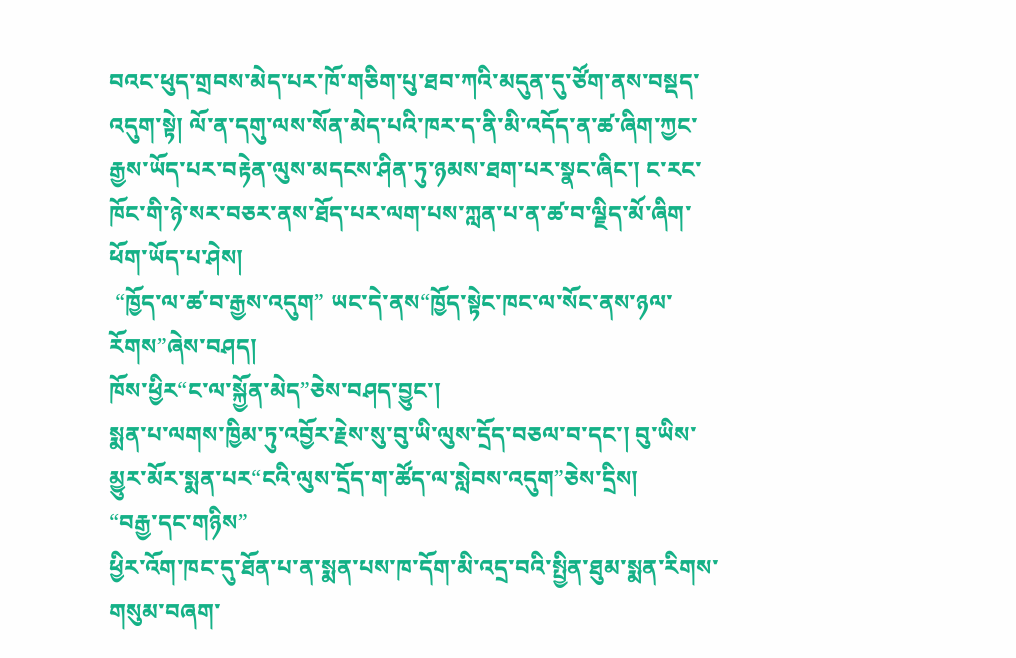བའང་ཕུད་གྲབས་མེད་པར་ཁོ་གཅིག་པུ་ཐབ་ཀའི་མདུན་དུ་ཙོག་ནས་བསྡད་འདུག་སྟེ། ལོ་ན་དགུ་ལས་སོན་མེད་པའི་ཁར་ད་ནི་མི་འདོད་ན་ཚ་ཞིག་ཀྱང་རྒྱས་ཡོད་པར་བརྟེན་ལུས་མདངས་ཤིན་ཏུ་ཉམས་ཐག་པར་སྣང་ཞིང་། ང་རང་ཁོང་གི་ཉེ་སར་བཅར་ནས་ཐོད་པར་ལག་པས་ཀླན་པ་ན་ཚ་བ་ལྗིད་མོ་ཞིག་ཕོག་ཡོད་པ་ཤེས།
 “ཁྱོད་ལ་ཚ་བ་རྒྱས་འདུག” ཡང་དེ་ནས“ཁྱོད་སྟེང་ཁང་ལ་སོང་ནས་ཉལ་རོགས”ཞེས་བཤད།
ཁོས་ཕྱིར“ང་ལ་སྐྱོན་མེད”ཅེས་བཤད་བྱུང་།
སྨན་པ་ལགས་ཁྱིམ་ཏུ་འབྱོར་རྗེས་སུ་བུ་ཡི་ལུས་དྲོད་བཅལ་བ་དང་། བུ་ཡིས་མྱུར་མོར་སྨན་པར“ངའི་ལུས་དྲོད་ག་ཚོད་ལ་སླེབས་འདུག”ཅེས་དྲིས།
“བརྒྱ་དང་གཉིས”
ཕྱིར་འོག་ཁང་དུ་ཐོན་པ་ན་སྨན་པས་ཁ་དོག་མི་འདྲ་བའི་སྤྱིན་ཐུམ་སྨན་རིགས་གསུམ་བཞག་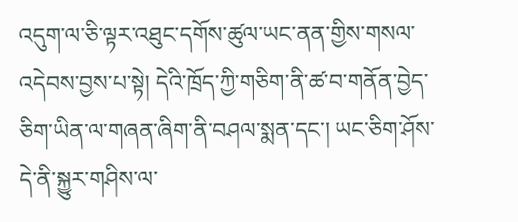འདུག་ལ་ཅི་ལྟར་འཐུང་དགོས་ཚུལ་ཡང་ནན་གྱིས་གསལ་འདེབས་བྱས་པ་སྟེ། དེའི་ཁྲོད་ཀྱི་གཅིག་ནི་ཚ་བ་གནོན་བྱེད་ཅིག་ཡིན་ལ་གཞན་ཞིག་ནི་བཤལ་སྨན་དང་། ཡང་ཅིག་ཤོས་དེ་ནི་སྐྱུར་གཤིས་ལ་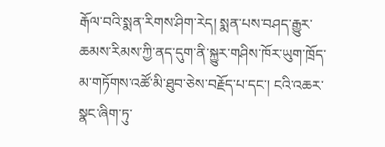རྒོལ་བའི་སྨན་རིགས་ཤིག་རེད། སྨན་པས་བཤད་རྒྱུར་ཆམས་རིམས་ཀྱི་ནད་དུག་ནི་སྐྱུར་གཤིས་ཁོར་ཡུག་ཁྲོད་མ་གཏོགས་འཚོ་མི་ཐུབ་ཅེས་བརྗོད་པ་དང་། ངའི་འཆར་སྣང་ཞིག་ཏུ་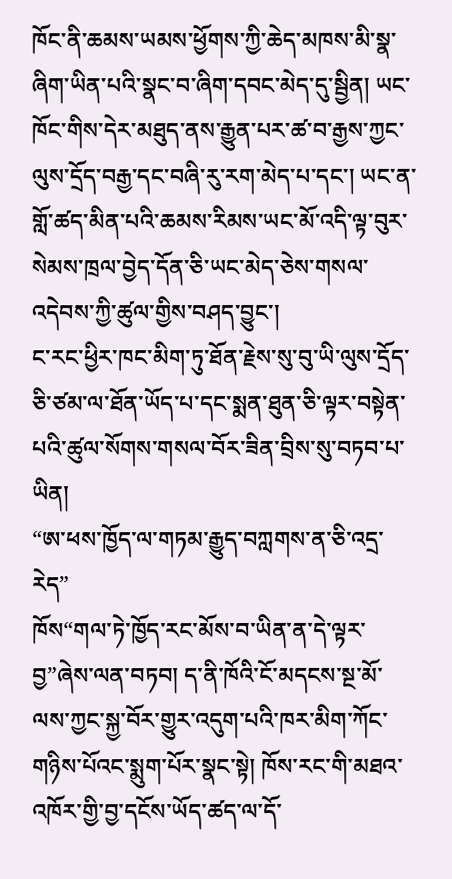ཁོང་ནི་ཆམས་ཡམས་ཕྱོགས་ཀྱི་ཆེད་མཁས་མི་སྣ་ཞིག་ཡིན་པའི་སྣང་བ་ཞིག་དབང་མེད་དུ་སྦྱིན། ཡང་ཁོང་གིས་དེར་མཐུད་ནས་རྒྱུན་པར་ཚ་བ་རྒྱས་ཀྱང་ལུས་དྲོད་བརྒྱ་དང་བཞི་རུ་རག་མེད་པ་དང་། ཡང་ན་གློ་ཚད་མིན་པའི་ཆམས་རིམས་ཡང་མོ་འདི་ལྟ་བུར་སེམས་ཁྲལ་བྱེད་དོན་ཅི་ཡང་མེད་ཅེས་གསལ་འདེབས་ཀྱི་ཚུལ་གྱིས་བཤད་བྱུང་།
ང་རང་ཕྱིར་ཁང་མིག་ཏུ་ཐོན་རྗེས་སུ་བུ་ཡི་ལུས་དྲོད་ཅི་ཙམ་ལ་ཐོན་ཡོད་པ་དང་སྨན་ཐུན་ཅི་ལྟར་བསྟེན་པའི་ཚུལ་སོགས་གསལ་བོར་ཟིན་བྲིས་སུ་བཏབ་པ་ཡིན།
“ཨ་ཕས་ཁྱོད་ལ་གཏམ་རྒྱུད་བཀླགས་ན་ཅི་འདྲ་རེད”
ཁོས“གལ་ཏེ་ཁྱོད་རང་མོས་བ་ཡིན་ན་དེ་ལྟར་བྱ”ཞེས་ལན་བཏབ། ད་ནི་ཁོའི་ངོ་མདངས་སྔ་མོ་ལས་ཀྱང་སྐྱ་བོར་གྱུར་འདུག་པའི་ཁར་མིག་ཀོང་གཉིས་པོའང་སྨུག་པོར་སྣང་སྟེ། ཁོས་རང་གི་མཐའ་འཁོར་གྱི་བྱ་དངོས་ཡོད་ཚད་ལ་དོ་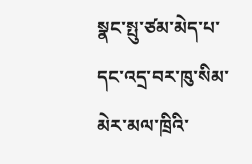སྣང་སྤུ་ཙམ་མེད་པ་དང་འདྲ་བར་ཁུ་སིམ་མེར་མལ་ཁྲིའི་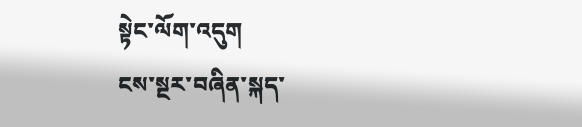སྟེང་ལོག་འདུག
ངས་སྔར་བཞིན་སྐད་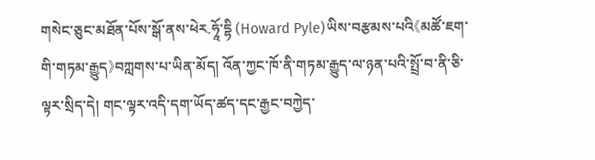གསེང་ཅུང་མཐོན་པོས་སྒོ་ནས་ཕེར.ཧཱོ་དྷི (Howard Pyle)ཡིས་བརྩམས་པའི《མཚོ་ཇག་གི་གཏམ་རྒྱུད》བཀླགས་པ་ཡིན་མོད། འོན་ཀྱང་ཁོ་ནི་གཏམ་རྒྱུད་ལ་ཉན་པའི་སྤྲོ་བ་ནི་ཅི་ལྟར་སྲིད་དེ། གང་ལྟར་འདི་དག་ཡོད་ཚད་དང་རྒྱང་བཀྱེད་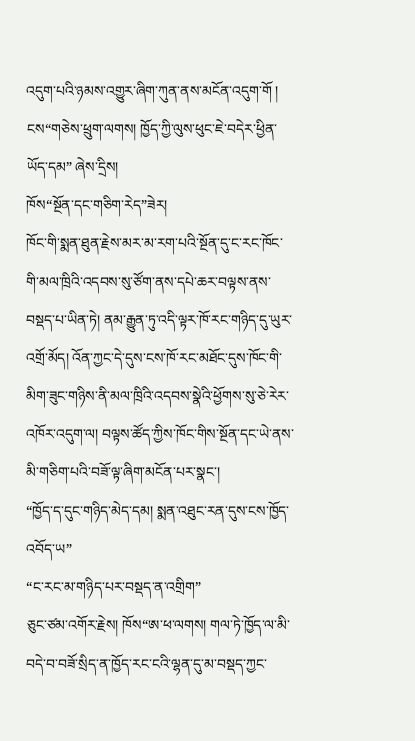འདུག་པའི་ཉམས་འགྱུར་ཞིག་ཀུན་ནས་མངོན་འདུག་གོ །
ངས“གཅེས་ཕྲུག་ལགས། ཁྱོད་ཀྱི་ལུས་ཕུང་ཇེ་བདེར་ཕྱིན་ཡོད་དམ” ཞེས་དྲིས།
ཁོས“སྔོན་དང་གཅིག་རེད”ཟེར།
ཁོང་གི་སྨན་ཐུན་རྗེས་མར་མ་རག་པའི་སྔོན་དུ་ང་རང་ཁོང་གི་མལ་ཁྲིའི་འདབས་སུ་ཙོག་ནས་དཔེ་ཆར་བལྟས་ནས་བསྡད་པ་ཡིན་ཏེ། ནམ་རྒྱུན་ཏུ་འདི་ལྟར་ཁོ་རང་གཉིད་དུ་ཡུར་འགྲོ་མོད། འོན་ཀྱང་དེ་དུས་ངས་ཁོ་རང་མཐོང་དུས་ཁོང་གི་མིག་ཟུང་གཉིས་ནི་མལ་ཁྲིའི་འདབས་སྣེའི་ཕྱོགས་སུ་ཅེ་རེར་འཁོར་འདུག་ལ། བལྟས་ཚོད་ཀྱིས་ཁོང་གིས་སྔོན་དང་ཡེ་ནས་མི་གཅིག་པའི་བཟོ་ལྟ་ཞིག་མངོན་པར་སྣང་།
“ཁྱོད་ད་དུང་གཉིད་མེད་དམ། སྨན་འཐུང་རན་དུས་ངས་ཁྱོད་འབོད་ཡ”
“ང་རང་མ་གཉིད་པར་བསྡད་ན་འགྲིག”
ཅུང་ཙམ་འགོར་རྗེས། ཁོས“ཨ་ཕ་ལགས། གལ་ཏེ་ཁྱོད་ལ་མི་བདེ་བ་བཟོ་སྲིད་ན་ཁྱོད་རང་ངའི་ལྷན་དུ་མ་བསྡད་ཀྱང་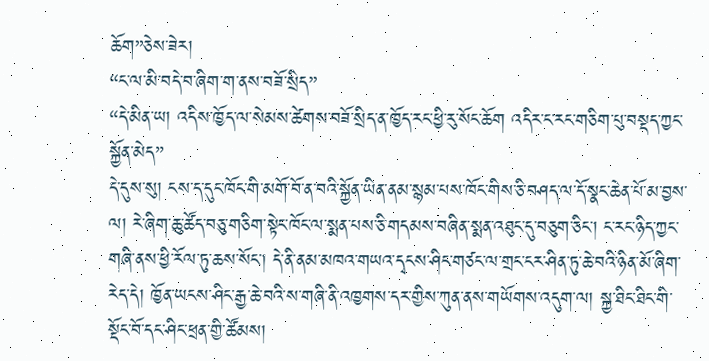ཆོག”ཅེས་ཟེར།
“ང་ལ་མི་བདེ་བ་ཞིག་ག་ནས་བཟོ་སྲིད”
“དེ་མིན་ཡ། འདིས་ཁྱོད་ལ་སེམས་ཚེགས་བཟོ་སྲིད་ན་ཁྱོད་རང་ཕྱི་རུ་སོང་ཆོག འདིར་ང་རང་གཅིག་པུ་བསྡད་ཀྱང་སྐྱོན་མེད”
དེ་དུས་སུ། ངས་ད་དུང་ཁོང་གི་མགོ་བོ་ན་བའི་སྐྱོན་ཡིན་ནམ་སྙམ་པས་ཁོང་གིས་ཅི་བཤད་ལ་དོ་སྣང་ཆེན་པོ་མ་བྱས་ལ། རེ་ཞིག་ཆུ་ཚོད་བཅུ་གཅིག་སྟེང་ཁོང་ལ་སྨན་པས་ཅི་གདམས་བཞིན་སྨན་འཐུང་དུ་བཅུག་ཅིང་། ང་རང་ཉིད་ཀྱང་གཞི་ནས་ཕྱི་རོལ་ཏུ་ཆས་སོང་། དེ་ནི་ནམ་མཁའ་གཡའ་དྭངས་ཤིང་གཙང་ལ་གྲང་ངར་ཤིན་ཏུ་ཆེ་བའི་ཉིན་མོ་ཞིག་རེད་དེ། ཁྱོན་ཡངས་ཤིང་རྒྱ་ཆེ་བའི་ས་གཞི་ནི་འཁྱགས་དར་གྱིས་ཀུན་ནས་གཡོགས་འདུག་ལ། སྐྱ་ཐིང་ཐིང་གི་སྡོང་བོ་དང་ཤིང་ཕྲན་གྱི་ཚོམས།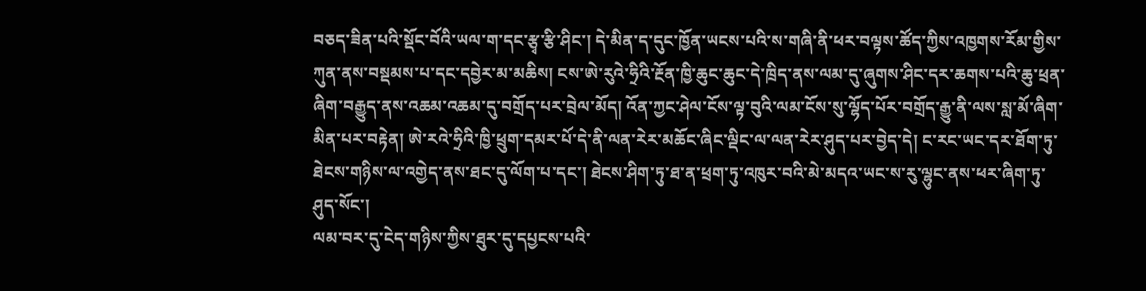བཅད་ཟིན་པའི་སྡོང་བོའི་ཡལ་ག་དང་རྩྭ་རྩི་ཤིང་། དེ་མིན་ད་དུང་ཁྱོན་ཡངས་པའི་ས་གཞི་ནི་ཕར་བལྟས་ཚོད་ཀྱིས་འཁྱགས་རོམ་གྱིས་ཀུན་ནས་བསྡམས་པ་དང་དབྱེར་མ་མཆིས། ངས་ཨེ་རུའེ་ཧྲིའི་རྔོན་ཁྱི་ཆུང་ཆུང་དེ་ཁྲིད་ནས་ལམ་དུ་ཞུགས་ཤིང་དར་ཆགས་པའི་ཆུ་ཕྲན་ཞིག་བརྒྱུད་ནས་འཆམ་འཆམ་དུ་བགྲོད་པར་བྲེལ་མོད། འོན་ཀྱང་ཤེལ་ངོས་ལྟ་བུའི་ལམ་ངོས་སུ་ལྷོད་པོར་བགྲོད་རྒྱུ་ནི་ལས་སླ་མོ་ཞིག་མིན་པར་བརྟེན། ཨེ་རའེ་ཧྲིའི་ཁྱི་ཕྲུག་དམར་པོ་དེ་ནི་ལན་རེར་མཆོང་ཞིང་ལྡིང་ལ་ལན་རེར་ཤུད་པར་བྱེད་དེ། ང་རང་ཡང་དར་ཐོག་ཏུ་ཐེངས་གཉིས་ལ་འགྱེད་ནས་ཐང་དུ་ལོག་པ་དང་། ཐེངས་ཤིག་ཏུ་ཐ་ན་ཕྲག་ཏུ་འཁུར་བའི་མེ་མདའ་ཡང་ས་རུ་ལྷུང་ནས་ཕར་ཞིག་ཏུ་ཤུད་སོང་།
ལམ་བར་དུ་ངེད་གཉིས་ཀྱིས་ཐུར་དུ་དཔྱངས་པའི་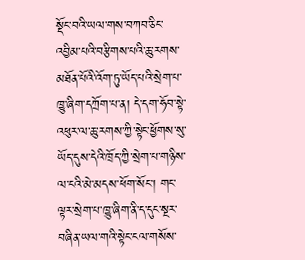སྡོང་བའི་ཡལ་གས་བཀབ་ཅིང་འབྱིམ་པའི་བརྩིགས་པའི་ཆུ་རགས་མཐོན་པོའི་འོག་ཏུ་ཡོད་པའི་སྲེག་པ་ཁྱུ་ཞིག་དཀྲོག་པ་ན། དེ་དག་ཧོབ་སྟེ་འཕུར་ལ་ཆུ་རགས་ཀྱི་སྟེང་ཕྱོགས་སུ་ཡོད་དུས་དེའི་ཁྲོད་ཀྱི་སྲེག་པ་གཉིས་ལ་ངའི་མེ་མདས་ཕོག་སོང་། གང་ལྟར་སྲེག་པ་ཁྱུ་ཞིག་ནི་ད་དུང་སྔར་བཞིན་ཡལ་གའི་སྟེང་ངལ་གསོས་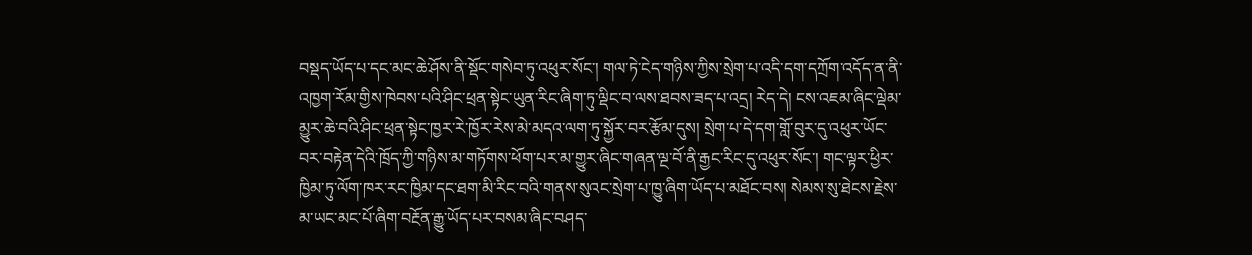བསྡད་ཡོད་པ་དང་མང་ཆེ་ཤོས་ནི་སྡོང་གསེབ་ཏུ་འཕུར་སོང་། གལ་ཏེ་ངེད་གཉིས་ཀྱིས་སྲེག་པ་འདི་དག་དཀྲོག་འདོད་ན་ནི་འཁྱག་རོམ་གྱིས་ཁེབས་པའི་ཤིང་ཕྲན་སྟེང་ཡུན་རིང་ཞིག་ཏུ་ལྡིང་བ་ལས་ཐབས་ཟད་པ་འདྲ། རེད་དེ། ངས་འཇམ་ཞིང་ལྡེམ་མྱུར་ཆེ་བའི་ཤིང་ཕྲན་སྟེང་ཁྱར་རེ་ཁྱོར་རེས་མེ་མདའ་ལག་ཏུ་སྐྱོར་བར་རྩོམ་དུས། སྲེག་པ་དེ་དག་གློ་བུར་དུ་འཕུར་ཡོང་བར་བརྟེན་དེའི་ཁྲོད་ཀྱི་གཉིས་མ་གཏོགས་ཕོག་པར་མ་གྱུར་ཞིང་གཞན་ལྔ་བོ་ནི་རྒྱང་རིང་དུ་འཕུར་སོང་། གང་ལྟར་ཕྱིར་ཁྱིམ་ཏུ་ལོག་ཁར་རང་ཁྱིམ་དང་ཐག་མི་རིང་བའི་གནས་སུའང་སྲེག་པ་ཁྱུ་ཞིག་ཡོད་པ་མཐོང་བས། སེམས་སུ་ཐེངས་རྗེས་མ་ཡང་མང་པོ་ཞིག་བརྔོན་རྒྱུ་ཡོད་པར་བསམ་ཞིང་བཤད་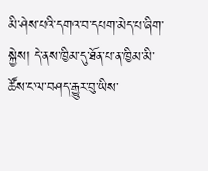མི་ཤེས་པའི་དགའ་བ་དཔག་མེད་པ་ཞིག་སྐྱེས། དེ་ནས་ཁྱིམ་དུ་ཐོན་པ་ན་ཁྱིམ་མི་ཚོས་ང་ལ་བཤད་རྒྱུར་བུ་ཡིས་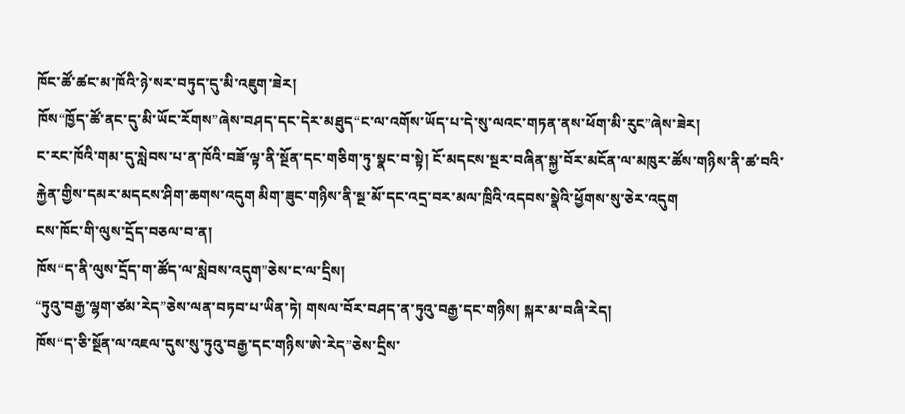ཁོང་ཚོ་ཚང་མ་ཁོའི་ཉེ་སར་བཏུད་དུ་མི་འཇུག་ཟེར།
ཁོས“ཁྱོད་ཚོ་ནང་དུ་མི་ཡོང་རོགས”ཞེས་བཤད་དང་དེར་མཐུད“ང་ལ་འགོས་ཡོད་པ་དེ་སུ་ལའང་གཏན་ནས་ཕོག་མི་རུང”ཞེས་ཟེར།
ང་རང་ཁོའི་གམ་དུ་སླེབས་པ་ན་ཁོའི་བཟོ་ལྟ་ནི་སྔོན་དང་གཅིག་ཏུ་སྣང་བ་སྟེ། ངོ་མདངས་སྔར་བཞིན་སྐྱ་བོར་མངོན་ལ་མཁུར་ཚོས་གཉིས་ནི་ཚ་བའི་རྐྱེན་གྱིས་དམར་མདངས་ཤིག་ཆགས་འདུག མིག་ཟུང་གཉིས་ནི་སྔ་མོ་དང་འདྲ་བར་མལ་ཁྲིའི་འདབས་སྣེའི་ཕྱོགས་སུ་ཅེར་འདུག
ངས་ཁོང་གི་ལུས་དྲོད་བཅལ་བ་ན།
ཁོས“ད་ནི་ལུས་དྲོད་ག་ཚོད་ལ་སླེབས་འདུག”ཅེས་ང་ལ་དྲིས།
“ཏུའུ་བརྒྱ་ལྷག་ཙམ་རེད”ཅེས་ལན་བཏབ་པ་ཡིན་ཏེ། གསལ་བོར་བཤད་ན་ཏུའུ་བརྒྱ་དང་གཉིས། སྐར་མ་བཞི་རེད།
ཁོས“ད་ཅི་སྔོན་ལ་འཇལ་དུས་སུ་ཏུའུ་བརྒྱ་དང་གཉིས་ཨེ་རེད”ཅེས་དྲིས་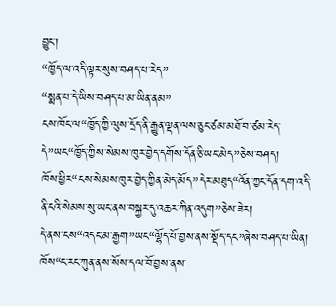བྱུང་།
“ཁྱོད་ལ་འདི་ལྟར་སུས་བཤད་པ་རེད”
“སྨན་པ་དེ་ཡིས་བཤད་པ་མ་ཡིན་ནམ”
ངས་ཁོང་ལ“ཁྱོད་ཀྱི་ལུས་དྲོད་ནི་རྒྱུན་ལྡན་ལས་ཅུང་ཙམ་མཐོ་བ་ཙམ་རེད་དེ”ཡང“ཁྱོད་ཀྱིས་སེམས་ཁུར་བྱེད་དགོས་དོན་ཅི་ཡང་མེད”ཅེས་བཤད།
ཁོས་ཕྱིར“ངས་སེམས་ཁུར་བྱེད་ཀྱིན་མེད་མོད”དེར་མཐུད“འོན་ཀྱང་དོན་དག་འདི་ནི་ངའི་སེམས་སུ་ཡང་ནས་བསྐྱར་དུ་འཆར་ཀིན་འདུག”ཅེས་ཟེར།
དེ་ནས་ངས“འདང་མ་རྒྱག”ཡང“ལྷོད་པོ་བྱས་ནས་སྡོད་དང”ཞེས་བཤད་པ་ཡིན།
ཁོས“ང་རང་ཀུན་ནས་སོས་དལ་བོ་བྱས་ནས་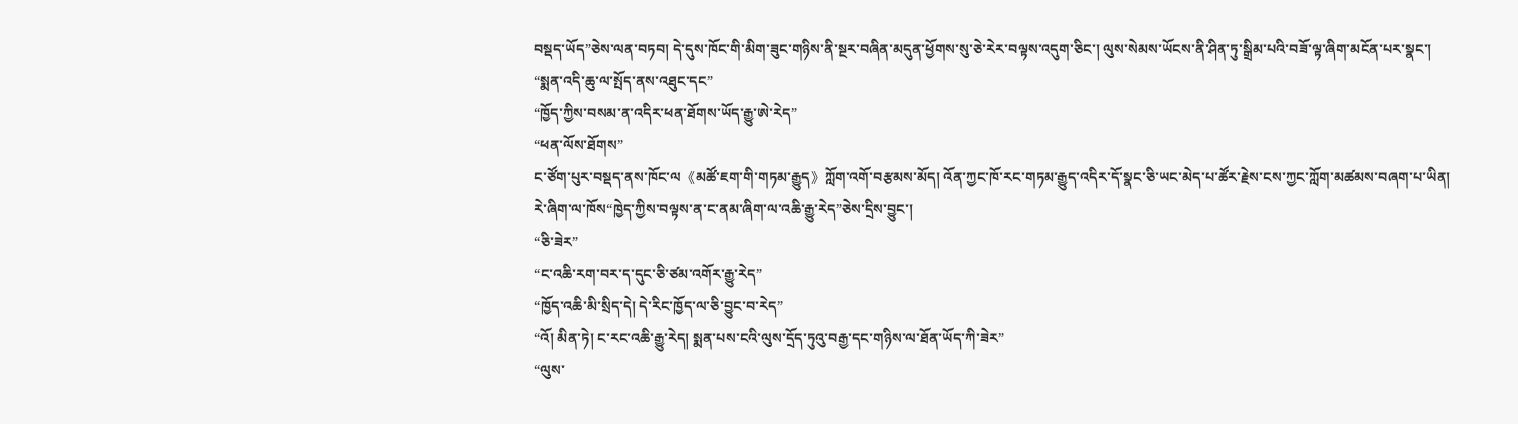བསྡད་ཡོད”ཅེས་ལན་བཏབ། དེ་དུས་ཁོང་གི་མིག་ཟུང་གཉིས་ནི་སྔར་བཞིན་མདུན་ཕྱོགས་སུ་ཅེ་རེར་བལྟས་འདུག་ཅིང་། ལུས་སེམས་ཡོངས་ནི་ཤིན་ཏུ་སྒྲིམ་པའི་བཟོ་ལྟ་ཞིག་མངོན་པར་སྣང་།
“སྨན་འདི་ཆུ་ལ་སྤོད་ནས་འཐུང་དང”
“ཁྱོད་ཀྱིས་བསམ་ན་འདིར་ཕན་ཐོགས་ཡོད་རྒྱུ་ཨེ་རེད”
“ཕན་ལོས་ཐོགས”
ང་ཙོག་པུར་བསྡད་ནས་ཁོང་ལ《མཚོ་ཇག་གི་གཏམ་རྒྱུད》ཀློག་འགོ་བརྩམས་མོད། འོན་ཀྱང་ཁོ་རང་གཏམ་རྒྱུད་འདིར་དོ་སྣང་ཅི་ཡང་མེད་པ་ཚོར་རྗེས་ངས་ཀྱང་ཀློག་མཚམས་བཞག་པ་ཡིན།
རེ་ཞིག་ལ་ཁོས“ཁྱེད་ཀྱིས་བལྟས་ན་ང་ནམ་ཞིག་ལ་འཆི་རྒྱུ་རེད”ཅེས་དྲིས་བྱུང་།
“ཅི་ཟེར”
“ང་འཆི་རག་བར་ད་དུང་ཅི་ཙམ་འགོར་རྒྱུ་རེད”
“ཁྱོད་འཆི་མི་སྲིད་དེ། དེ་རིང་ཁྱོད་ལ་ཅི་བྱུང་བ་རེད”
“འོ། མིན་ཏེ། ང་རང་འཆི་རྒྱུ་རེད། སྨན་པས་ངའི་ལུས་དྲོད་ཏུའུ་བརྒྱ་དང་གཉིས་ལ་ཐོན་ཡོད་ཀི་ཟེར”
“ལུས་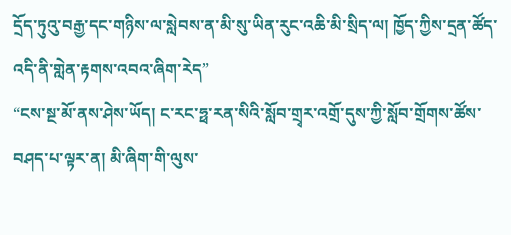དྲོད་ཏུའུ་བརྒྱ་དང་གཉིས་ལ་སླེབས་ན་མི་སུ་ཡིན་རུང་འཆི་མི་སྲིད་ལ། ཁྱོད་ཀྱིས་དྲན་ཚོད་འདི་ནི་གླེན་རྟགས་འབའ་ཞིག་རེད”
“ངས་སྔ་མོ་ནས་ཤེས་ཡོད། ང་རང་ཧྥ་རན་སིའི་སློབ་གྲྭར་འགྲོ་དུས་ཀྱི་སློབ་གྲོགས་ཚོས་བཤད་པ་ལྟར་ན། མི་ཞིག་གི་ལུས་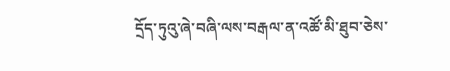དྲོད་ཏུའུ་ཞེ་བཞི་ལས་བརྒལ་ན་འཚོ་མི་ཐུབ་ཅེས་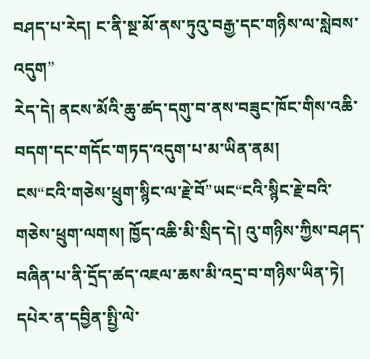བཤད་པ་རེད། ང་ནི་སྔ་མོ་ནས་ཏུའུ་བརྒྱ་དང་གཉིས་ལ་སླེབས་འདུག”
རེད་དེ། ནངས་མོའི་ཆུ་ཚད་དགུ་བ་ནས་བཟུང་ཁོང་གིས་འཆི་བདག་དང་གདོང་གཏད་འདུག་པ་མ་ཡིན་ནམ།
ངས“ངའི་གཅེས་ཕྲུག་སྙིང་ལ་རྗེ་བོ”ཡང“ངའི་སྙིང་རྗེ་བའི་གཅེས་ཕྲུག་ལགས། ཁྱོད་འཆི་མི་སྲིད་དེ། འུ་གཉིས་ཀྱིས་བཤད་བཞིན་པ་ནི་དྲོད་ཚད་འཇལ་ཆས་མི་འདྲ་བ་གཉིས་ཡིན་ཏེ། དཔེར་ན་དབྱིན་སྤྱི་ལེ་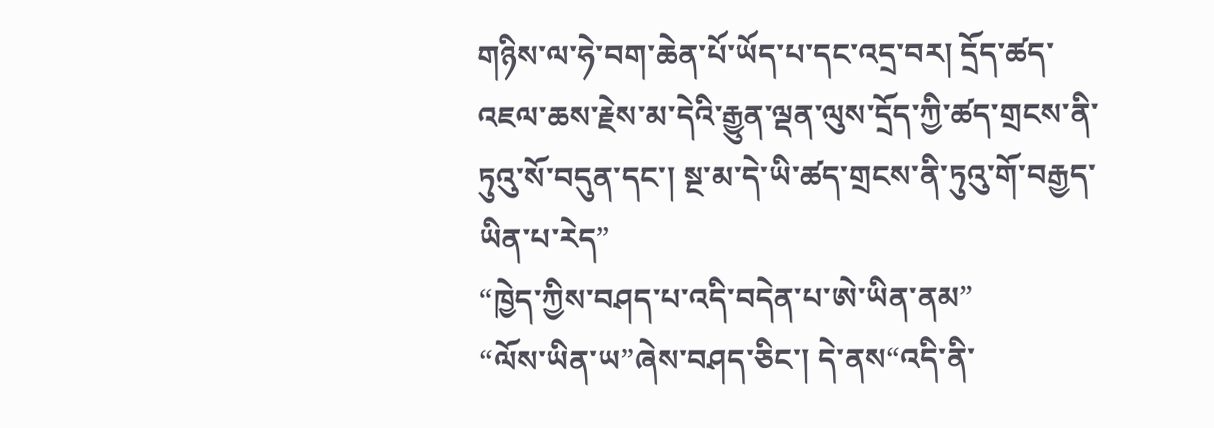གཉིས་ལ་ཧེ་བག་ཆེན་པོ་ཡོད་པ་དང་འདྲ་བར། དྲོད་ཚད་འཇལ་ཆས་རྗེས་མ་དེའི་རྒྱུན་ལྡན་ལུས་དྲོད་ཀྱི་ཚད་གྲངས་ནི་ཏུའུ་སོ་བདུན་དང་། སྔ་མ་དེ་ཡི་ཚད་གྲངས་ནི་ཏུའུ་གོ་བརྒྱད་ཡིན་པ་རེད”
“ཁྱེད་ཀྱིས་བཤད་པ་འདི་བདེན་པ་ཨེ་ཡིན་ནམ”
“ལོས་ཡིན་ཡ”ཞེས་བཤད་ཅིང་། དེ་ནས“འདི་ནི་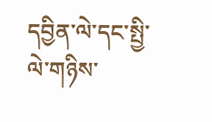དབྱིན་ལེ་དང་སྤྱི་ལེ་གཉིས་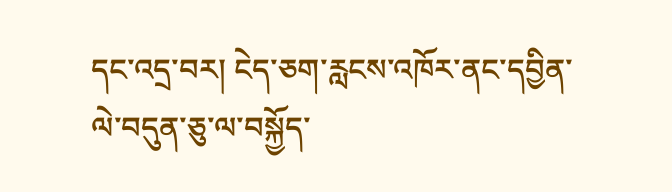དང་འདྲ་བར། ངེད་ཅག་རླངས་འཁོར་ནང་དབྱིན་ལེ་བདུན་ཅུ་ལ་བསྐྱོད་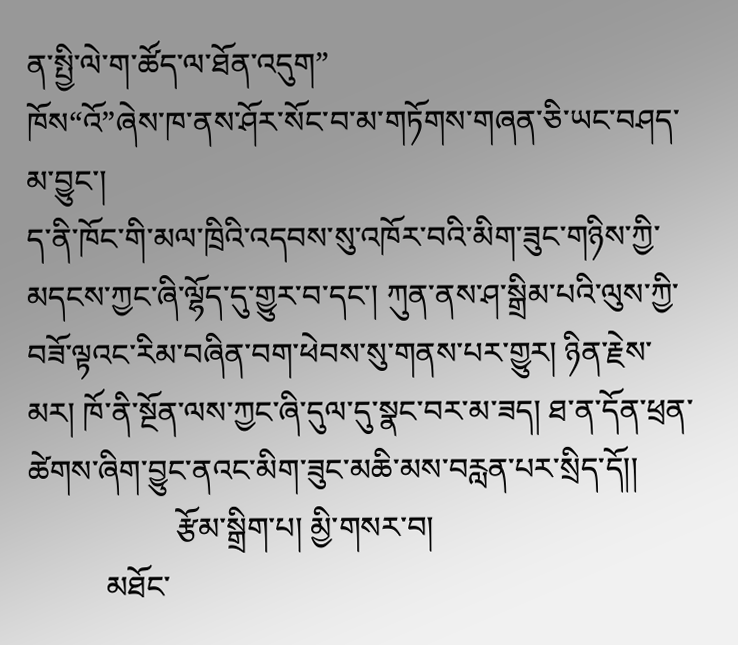ན་སྤྱི་ལེ་ག་ཚོད་ལ་ཐོན་འདུག”
ཁོས“འོ”ཞེས་ཁ་ནས་ཤོར་སོང་བ་མ་གཏོགས་གཞན་ཅི་ཡང་བཤད་མ་བྱུང་།
ད་ནི་ཁོང་གི་མལ་ཁྲིའི་འདབས་སུ་འཁོར་བའི་མིག་ཟུང་གཉིས་ཀྱི་མདངས་ཀྱང་ཞི་ལྷོད་དུ་གྱུར་བ་དང་། ཀུན་ནས་ཤ་སྒྲིམ་པའི་ལུས་ཀྱི་བཟོ་ལྟའང་རིམ་བཞིན་བག་ཕེབས་སུ་གནས་པར་གྱུར། ཉིན་རྗེས་མར། ཁོ་ནི་སྔོན་ལས་ཀྱང་ཞི་དུལ་དུ་སྣང་བར་མ་ཟད། ཐ་ན་དོན་ཕྲན་ཚེགས་ཞིག་བྱུང་ནའང་མིག་ཟུང་མཆི་མས་བརླན་པར་སྲིད་དོ།།
                   རྩོམ་སྒྲིག་པ། མྱི་གསར་བ།
          མཐོང་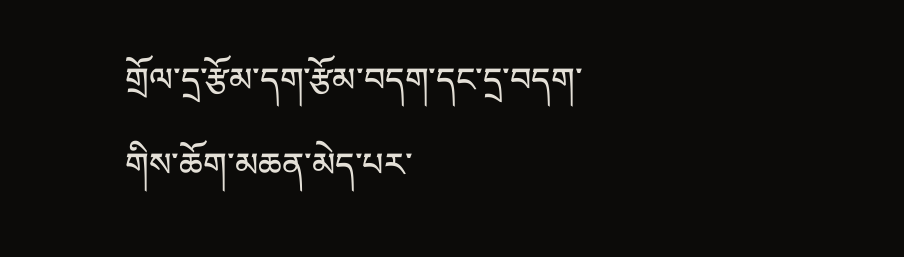གྲོལ་དྲ་རྩོམ་དག་རྩོམ་བདག་དང་དྲ་བདག་གིས་ཆོག་མཆན་མེད་པར་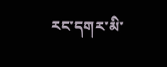རང་དགར་མི་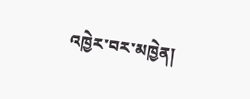འཁྱེར་བར་མཁྱེན།